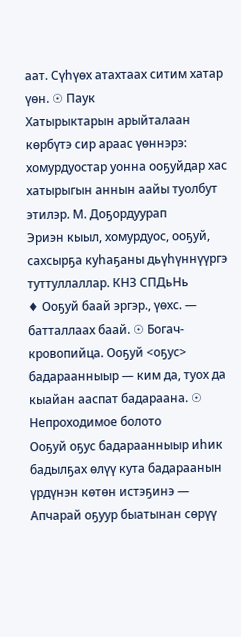аат. Сүһүөх атахтаах ситим хатар үөн. ☉ Паук
Хатырыктарын арыйталаан көрбүтэ сир араас үөннэрэ: хомурдуостар уонна ооҕуйдар хас хатырыгын аннын аайы туолбут этилэр. М. Доҕордуурап
Эриэн кыыл, хомурдуос, ооҕуй, сахсырҕа куһаҕаны дьүһүннүүргэ туттуллаллар. КНЗ СПДьНь
♦ Ооҕуй баай эргэр., үөхс. — батталлаах баай. ☉ Богач-кровопийца. Ооҕуй <оҕус> бадараанныыр — ким да, туох да кыайан ааспат бадараана. ☉ Непроходимое болото
Ооҕуй оҕус бадараанныыр иһик бадылҕах өлүү кута бадараанын үрдүнэн көтөн истэҕинэ — Апчарай оҕуур быатынан сөрүү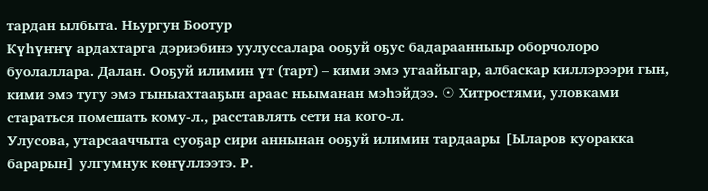тардан ылбыта. Ньургун Боотур
Күһүҥҥү ардахтарга дэриэбинэ уулуссалара ооҕуй оҕус бадараанныыр оборчолоро буолаллара. Далан. Ооҕуй илимин үт (тарт) – кими эмэ угаайыгар, албаскар киллэрээри гын, кими эмэ тугу эмэ гыныахтааҕын араас ньыманан мэһэйдээ. ☉ Хитростями, уловками стараться помешать кому-л., расставлять сети на кого-л.
Улусова, утарсааччыта суоҕар сири аннынан ооҕуй илимин тардаары [Ыларов куоракка барарын] улгумнук көҥүллээтэ. Р.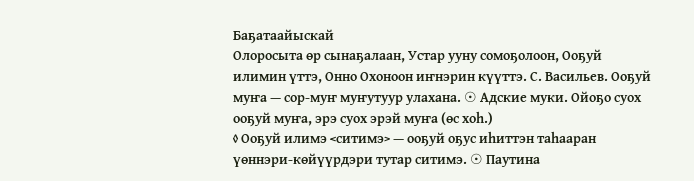Баҕатаайыскай
Олоросыта өр сынаҕалаан, Устар ууну сомоҕолоон, Ооҕуй илимин үттэ, Онно Охоноон иҥнэрин күүттэ. С. Васильев. Ооҕуй муҥа — сор-муҥ муҥутуур улахана. ☉ Адские муки. Ойоҕо суох ооҕуй муҥа, эрэ суох эрэй муҥа (өс хоһ.)
◊ Ооҕуй илимэ <ситимэ> — ооҕуй оҕус иһиттэн таһааран үөннэри-көйүүрдэри тутар ситимэ. ☉ Паутина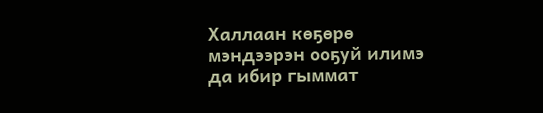Халлаан көҕөрө мэндээрэн ооҕуй илимэ да ибир гыммат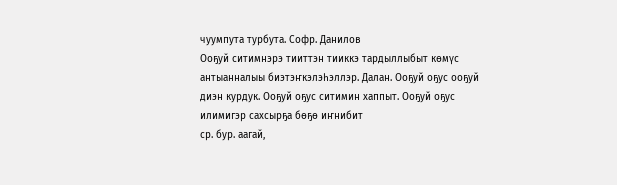чуумпута турбута. Софр. Данилов
Ооҕуй ситимнэрэ тииттэн тииккэ тардыллыбыт көмүс антыанналыы биэтэҥкэлэһэллэр. Далан. Ооҕуй оҕус ооҕуй диэн курдук. Ооҕуй оҕус ситимин хаппыт. Ооҕуй оҕус илимигэр сахсырҕа бөҕө иҥнибит
ср. бур. аагай,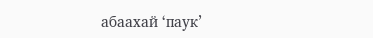абаахай ‘паук’